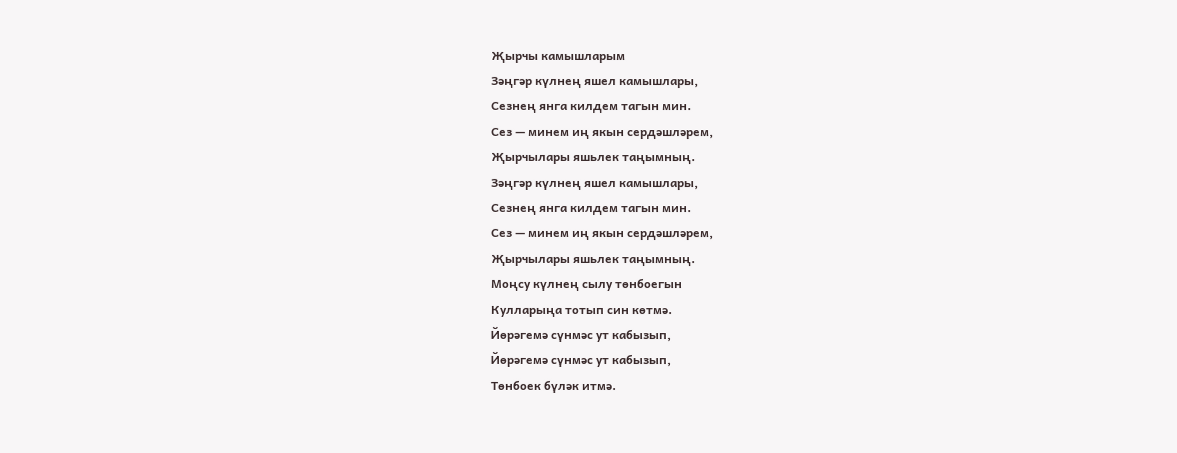Җырчы камышларым
Зәңгәр күлнең яшел камышлары,
Сезнең янга килдем тагын мин.
Сез — минем иң якын сердәшләрем,
Җырчылары яшьлек таңымның.
Зәңгәр күлнең яшел камышлары,
Сезнең янга килдем тагын мин.
Сез — минем иң якын сердәшләрем,
Җырчылары яшьлек таңымның.
Моңсу күлнең сылу төнбоегын
Кулларыңа тотып син көтмә.
Йөрәгемә сүнмәс ут кабызып,
Йөрәгемә сүнмәс ут кабызып,
Төнбоек бүләк итмә.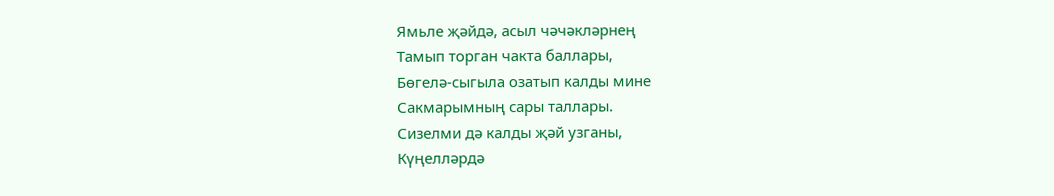Ямьле җәйдә, асыл чәчәкләрнең
Тамып торган чакта баллары,
Бөгелә-сыгыла озатып калды мине
Сакмарымның сары таллары.
Сизелми дә калды җәй узганы,
Күңелләрдә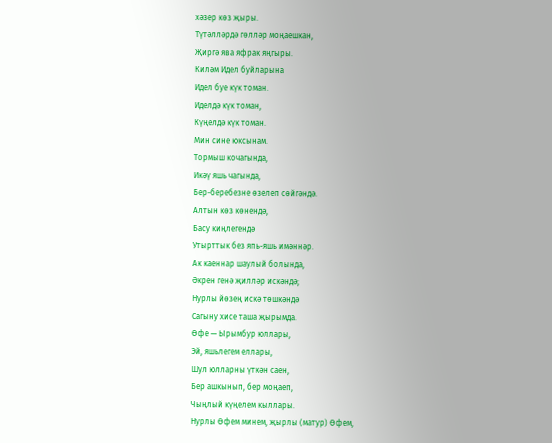хәзер көз җыры.
Түтәлләрдә гөлләр моңаешкан,
Җиргә ява яфрак яңгыры.
Киләм Идел буйларына
Идел буе күк томан.
Иделдә күк томан,
Күңелдә күк томан.
Мин сине юксынам.
Тормыш кочагында,
Икәү яшь чагында,
Бер-беребезне өзелеп сөйгәндә.
Алтын көз көнендә,
Басу киңлегендә
Утырттык без япь-яшь имәннәр.
Ак каеннар шаулый болында,
Әкрен генә җилләр искәндә;
Нурлы йөзең искә төшкәндә
Сагыну хисе таша җырымда.
Өфе — Ырымбур юллары,
Эй, яшьлегем еллары,
Шул юлларны үткән саен,
Бер ашкынып, бер моңаеп,
Чыңлый күңелем кыллары.
Нурлы Өфем минем, җырлы (матур) Өфем,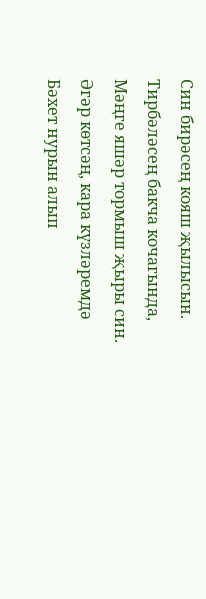Син бирәсең кояш җылысын.
Тирбәләсең бакча кочагында,
Мәңге яшәр тормыш җыры син.
Әгәр көтсәң, кара күзләремдә
Бәхет нурын алып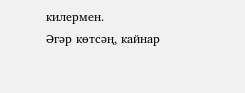килермен.
Әгәр көтсәң, кайнар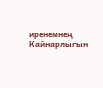иренемнең
Кайнарлыгын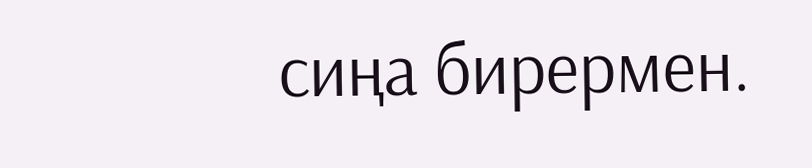сиңа бирермен.